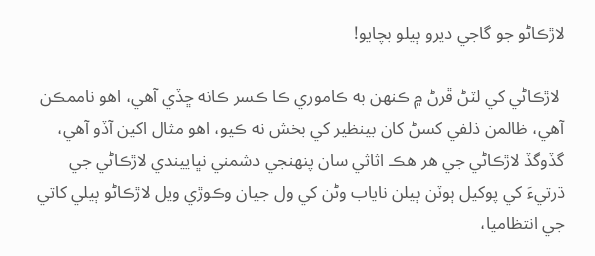لاڙڪاڻو جو گاجي ديرو ٻيلو بچايو!

 لاڙڪاڻي کي لٽڻ ڦرڻ ۾ ڪنهن به ڪاموري ڪا ڪسر ڪانه ڇڏي آهي، اھو ناممڪن آھي، ظالمن ذلفي کسڻ کان بينظير کي بخش نه ڪيو، اھو مثال اکين آڏو آھي، گڏوگڏ لاڙڪاڻي جي ھر ھڪ اثاثي سان پنهنجي دشمني نڀاييندي لاڙڪاڻي جي ڌرتيءَ کي پوکيل ٻوٽن ٻيلن ناياب وڻن کي ول جيان وڪوڙي ويل لاڙڪاڻو ٻيلي کاتي جي انتظاميا،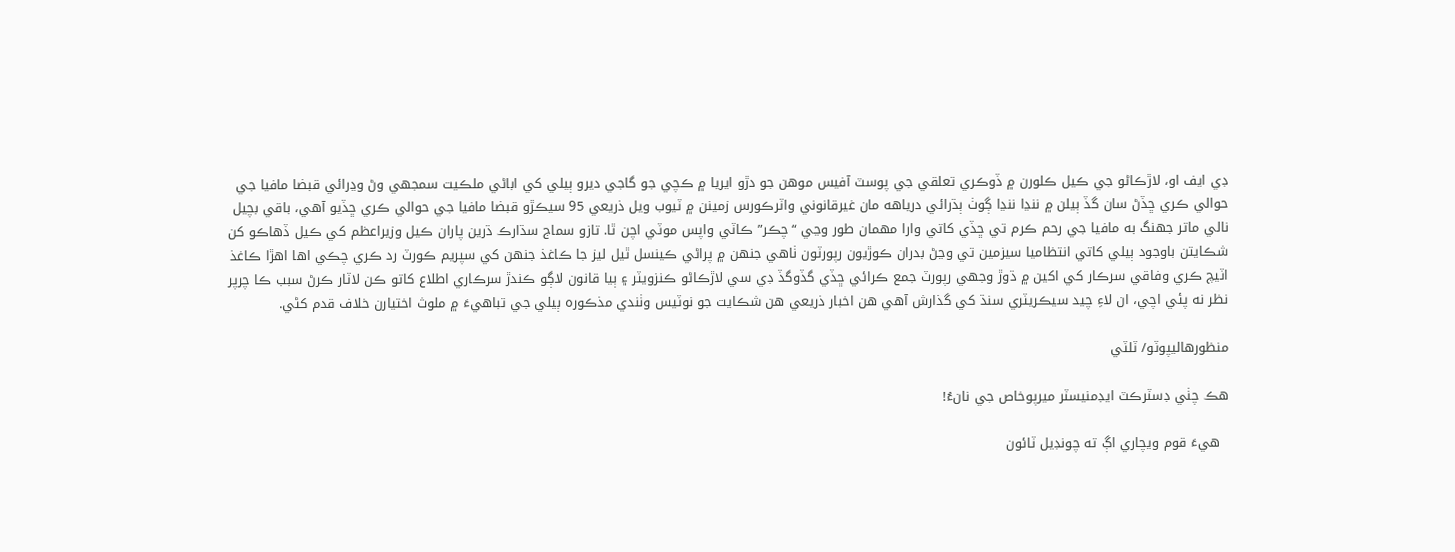ڊي ايف او، لاڙڪاڻو جي ڪيل ڪلورن ۾ ڏوڪري تعلقي جي پوسٽ آفيس موھن جو دڙو ايريا ۾ ڪچي جو گاجي ديرو ٻيلي کي اباڻي ملڪيت سمجهي وڻ وڍرائي قبضا مافيا جي حوالي ڪري ڇڏڻ سان گڏ ٻيلن ۾ ننڍا ننڍا ڳوٺ ٻڌرائي درياهه مان غيرقانوني واٽرڪورس زمينن ۾ ٽيوب ويل ذريعي 95 سيڪڙو قبضا مافيا جي حوالي ڪري ڇڏيو آھي، باقي بچيل نالي ماتر جھنگ به مافيا جي رحم ڪرم تي ڇڏي کاتي وارا مھمان طور وڃي “چڪر” ڪاٽي واپس موٽي اچن ٿا. تازو سماج سڌارڪ ڌرين پاران ڪيل وزيراعظم کي ڪيل ڏھاڪو کن شڪايتن باوجود ٻيلي کاتي انتظاميا سيزمين تي وڃڻ بدران ڪوڙيون رپورٽون ٺاھي جنهن ۾ پراڻي ڪينسل ٿيل ليز جا ڪاغذ جنهن کي سپريم ڪورٽ رد ڪري چڪي اھا اھڙا ڪاغذ  اٽيچ ڪري وفاقي سرڪار کي اکين ۾ ڌوڙ وجھي رپورٽ جمع ڪرائي ڇڏي گڏوگڏ ڊي سي لاڙڪاڻو ڪنزويٽر ۽ ٻيا قانون لاڳو ڪندڙ سرڪاري اطلاع کاتو ڪن لاٽار ڪرڻ سبب ڪا چرپر نظر نه پئي اچي، ان لاءِ چيد سيڪريٽري سنڌ کي گذارش آھي ھن اخبار ذريعي هن شڪايت جو نوٽيس وٺندي مذڪوره ٻيلي جي تباھيءَ ۾ ملوث اختيارن خلاف قدم کڻي.

منظورھاليپوٽو/ ٽلٽي

هڪ چٺي ڊسٽرڪٽ ايڊمنيسٽر ميرپوخاص جي نانءُ!

  هيءَ قوم ويچاري اڳ ته چونڊيل ٽائون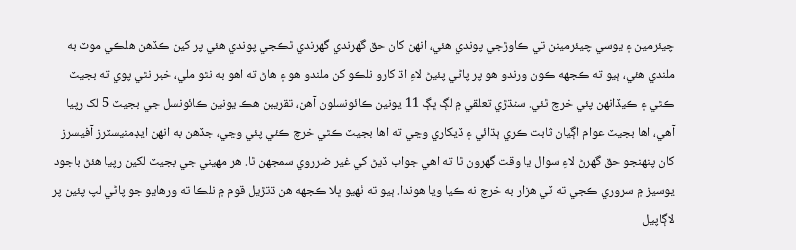چيئرمين ۽ يوسي چيئرمينن تي ڪاوڙجي پوندي هئي، انهن کان حق گهرندي گهرندي ٿڪجي پوندي هئي پر کين ڪڏهن هلڪي موٽ به ملندي هئي، ٻيو ته ڪجهه ڪون ورندو هو پر پاڻي پئيڻ لاءِ اڌ کارو نلڪو کن ملندو هو ۽ هاڻ ته اهو به نٿو ملي، خبر نٿي پوي ته بجيٽ ڪٿي ۽ ڪيڏانهن پئي خرچ ٿئي. سنڌڙي تعلقي ۾ لڳ ڀڳ 11 يونين ڪائونسلون آهن، تقريبن هڪ يونين ڪائونسل جي بجيٽ 5 لک رپيا آهي، اها بجيٽ عوام اڳيان ثابت ڪري ٻڌائي ۽ ڏيکاري وڃي ته اها بجيٽ ڪٿي خرچ ڪئي پئي وڃي، جڏهن به انهن ايڊمنيسٽرز آفيسرز کان پنهنجو حق گهرڻ لاءِ سوال يا وقت گهرون ٿا ته اهي جواب ڏيڻ کي غير ضرروي سمجهن ٿا. هر مهيني جي بجيٽ لکين رپيا هئڻ باجود يوسيز ۾ سروري ڪجي ته ٽي هزار به خرچ نه ڪيا ويا هوندا. ٻيو ته ٺهيو ڀلا ڪجهه هن ڌتڙيل قوم ۾ نلڪا ته ورهايو جو پاڻي لپ پئين پر لاڳاپيل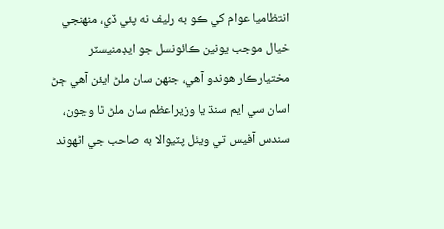انتظاميا عوام کي ڪو به رليف نه پئي ڏي، منهنجي خيال موجب يونين ڪائونسل جو ايڊمنيسٽر مختيارڪار هوندو آهي، جنهن سان ملڻ ايئن آهي ڄڻ اسان سي ايم سنڌ يا وزيراعظم سان ملڻ ٿا وڃون، سندس آفيس تي ويٺل پٽيوالا به صاحب جي اڻهوند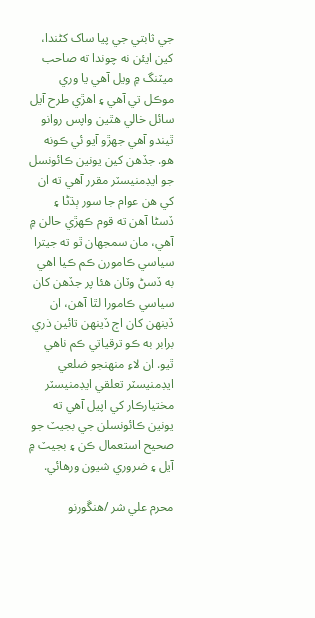جي ثابتي جي پيا ساک کڻندا، کين ايئن نه چوندا ته صاحب ميٽنگ ۾ ويل آهي يا وري موڪل تي آهي ۽ اهڙي طرح آيل سائل خالي هٿين واپس روانو ٿيندو آهي جهڙو آيو ئي ڪونه هو. جڏهن کين يونين ڪائونسل جو ايڊمنيسٽر مقرر آهي ته ان کي هن عوام جا سور ٻڌڻا ۽ ڏسڻا آهن ته قوم ڪهڙي حالن ۾ آهي، مان سمجهان ٿو ته جيترا سياسي ڪامورن ڪم ڪيا اهي به ڏسڻ وٽان هئا پر جڏهن کان سياسي ڪامورا لٿا آهن، ان ڏينهن کان اڄ ڏينهن تائين ذري برابر به ڪو ترقياتي ڪم ناهي ٿيو. ان لاءِ منهنجو ضلعي ايڊمنيسٽر تعلقي ايڊمنيسٽر مختيارڪار کي اپيل آهي ته يونين ڪائونسلن جي بجيٽ جو صحيح استعمال ڪن ۽ بجيٽ ۾ آيل ۽ ضروري شيون ورهائي.

محرم علي شر /هنڱورنو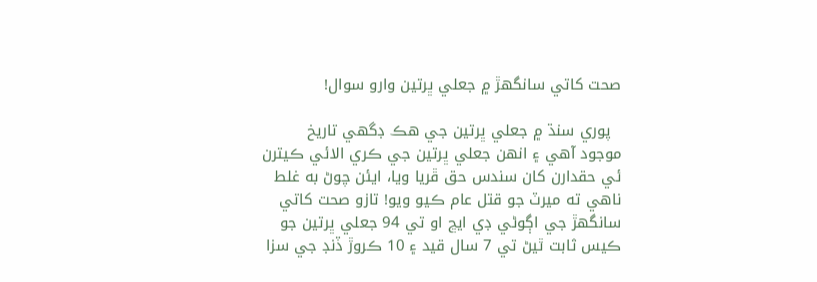صحت کاتي سانگهڙ ۾ جعلي ڀرتين وارو سوال!

  پوري سنڌ ۾ جعلي ڀرتين جي هڪ ڊگھي تاريخ موجود آهي ۽ انهن جعلي ڀرتين جي ڪري الائي ڪيترن ئي حقدارن کان سندس حق ڦريا ويا، ايئن چوڻ به غلط ناهي ته ميرٽ جو قتل عام ڪيو ويو! تازو صحت کاتي سانگهڙ جي اڳوڻي ڊي ايڇ او تي 94 جعلي ڀرتين جو ڪيس ثابت ٿيڻ تي 7 سال قيد ۽ 10 ڪروڙ ڏنڊ جي سزا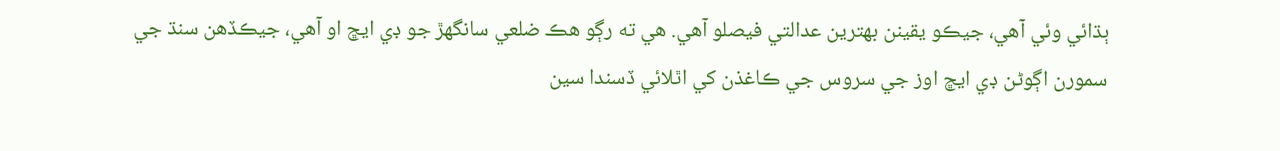ٻڌائي وئي آهي، جيڪو يقينن بهترين عدالتي فيصلو آهي. هي ته رڳو هڪ ضلعي سانگهڙ جو ڊي ايڇ او آهي، جيڪڏهن سنڌ جي سمورن اڳوڻن ڊي ايڇ اوز جي سروس جي ڪاغذن کي اٿلائي ڏسندا سين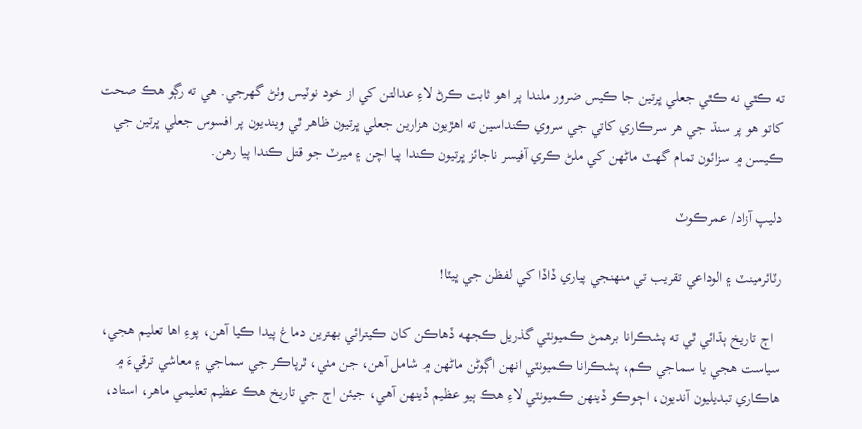ته ڪٿي نه ڪٿي جعلي ڀرتين جا ڪيس ضرور ملندا پر اهو ثابت ڪرڻ لاءِ عدالتن کي از خود نوٽيس وٺڻ گهرجي. هي ته رڳو هڪ صحت کاتو هو پر سنڌ جي هر سرڪاري کاتي جي سروي ڪنداسين ته اهڙيون هزارين جعلي ڀرتيون ظاهر ٿي وينديون پر افسوس جعلي ڀرتين جي ڪيسن ۾ سزائون تمام گهٽ ماڻهن کي ملڻ ڪري آفيسر ناجائز ڀرتيون ڪندا پيا اچن ۽ ميرٽ جو قتل ڪندا پيا رهن.

دليپ آزاد/ عمرڪوٽ

رٽائرمينٽ ۽ الوداعي تقريب تي منهنجي پياري ڏاڏا کي لفظن جي ڀيٽا!

  اڄ تاريخ ٻڌائي ٿي ته پشڪرانا برهمڻ ڪميونٽي گذريل ڪجهه ڏهاڪن کان ڪيترائي بهترين دماغ پيدا ڪيا آهن، پوءِ اها تعليم هجي، سياست هجي يا سماجي ڪم، پشڪرانا ڪميونٽي انهن اڳوڻن ماڻهن ۾ شامل آهن، جن مٺي، ٿرپاڪر جي سماجي ۽ معاشي ترقيءَ ۾ هاڪاري تبديليون آنديون، اڄوڪو ڏينهن ڪميونٽي لاءِ هڪ ٻيو عظيم ڏينهن آهي، جيئن اڄ جي تاريخ هڪ عظيم تعليمي ماهر، استاد،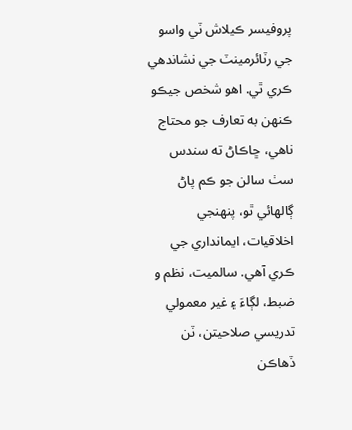پروفيسر ڪيلاش ٽي واسو جي رٽائرمينٽ جي نشاندهي ڪري ٿي. اهو شخص جيڪو ڪنهن به تعارف جو محتاج ناهي، ڇاڪاڻ ته سندس سٺ سالن جو ڪم پاڻ ڳالهائي ٿو، پنهنجي اخلاقيات، ايمانداري جي ڪري آهي. سالميت، نظم و ضبط، لڳاءَ ۽ غير معمولي تدريسي صلاحيتن، ٽن ڏهاڪن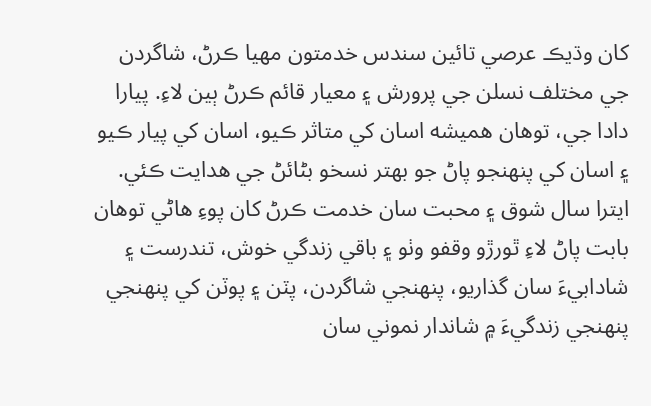کان وڌيڪ عرصي تائين سندس خدمتون مهيا ڪرڻ، شاگردن جي مختلف نسلن جي پرورش ۽ معيار قائم ڪرڻ ٻين لاءِ. پيارا دادا جي، توهان هميشه اسان کي متاثر ڪيو، اسان کي پيار ڪيو ۽ اسان کي پنهنجو پاڻ جو بهتر نسخو بڻائڻ جي هدايت ڪئي. ايترا سال شوق ۽ محبت سان خدمت ڪرڻ کان پوءِ هاڻي توهان بابت پاڻ لاءِ ٿورڙو وقفو وٺو ۽ باقي زندگي خوش، تندرست ۽ شادابيءَ سان گذاريو، پنهنجي شاگردن، پٽن ۽ پوٽن کي پنهنجي پنهنجي زندگيءَ ۾ شاندار نموني سان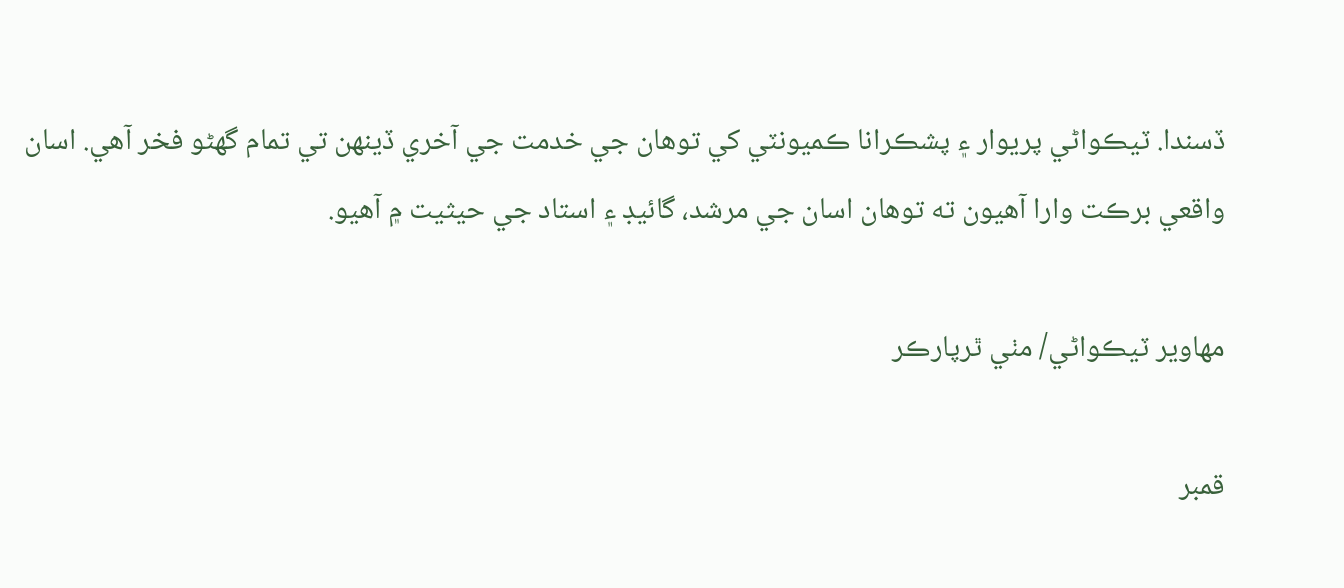ڏسندا. ٽيڪواڻي پريوار ۽ پشڪرانا ڪميونٽي کي توهان جي خدمت جي آخري ڏينهن تي تمام گهڻو فخر آهي. اسان واقعي برڪت وارا آهيون ته توهان اسان جي مرشد، گائيڊ ۽ استاد جي حيثيت ۾ آھيو.

مھاوير ٽيڪواڻي/ مٺي ٿرپارڪر

قمبر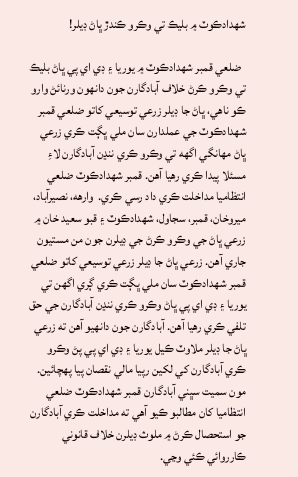شهدادڪوٽ ۾ بليڪ تي وڪرو ڪندڙ ڀاڻ ڊيلر!

  ضلعي قمبر شهدادڪوٽ ۾ يوريا ۽ ڊي اي پي ڀاڻ بليڪ تي وڪرو ڪرڻ خلاف آبادگارن جون دانهون ورنائڻ وارو ڪو ناهي، ڀاڻ جا ڊيلر زرعي توسيعي کاتو ضلعي قمبر شهدادڪوٽ جي عملدارن سان ملي ڀڳت ڪري زرعي ڀاڻ مھانگي اگھه تي وڪرو ڪري ننڍن آبادگارن لاءِ مسئلا پيدا ڪري رهيا آھن. قمبر شهدادڪوٽ ضلعي انتظاميا مداخلت ڪري داد رسي ڪري.  وارهه، نصيرآباد، ميروخان، قمبر، سجاول، شهدادڪوٽ ۽ قبو سعيد خان ۾ زرعي ڀاڻ جي وڪرو ڪرڻ جي ڊيلرن جون من مستيون جاري آھن. زرعي ڀاڻ جا ڊيلر زرعي توسيعي کاتو ضلعي قمبر شهدادڪوٽ سان ملي ڀڳت ڪري ڳري اگھن تي يوريا ۽ ڊي اي پي ڀاڻ وڪرو ڪري ننڍن آبادگارن جي حق تلفي ڪري رھيا آھن. آبادگارن جون دانھيو آھن ته زرعي ڀاڻ جا ڊيلر ملاوٽ ڪيل يوريا ۽ ڊي اي پي پڻ وڪرو ڪري آبادگارن کي لکين رپيا مالي نقصان پيا پهچائين. مون سميت سڀني آبادگارن قمبر شهدادڪوٽ ضلعي انتظاميا کان مطالبو ڪيو آهي ته مداخلت ڪري آبادگارن جو استحصال ڪرڻ ۾ ملوث ڊيلرن خلاف قانوني ڪارروائي ڪئي وڃي.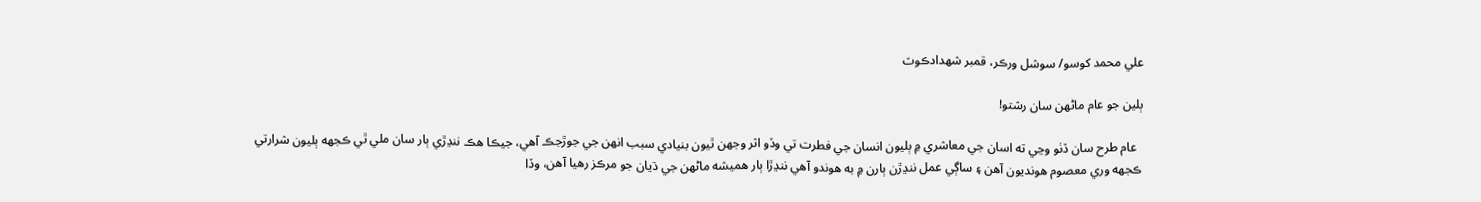علي محمد کوسو/ سوشل ورڪر، قمبر شهدادڪوٽ

ٻلين جو عام ماڻهن سان رشتو!

  عام طرح سان ڏٺو وڃي ته اسان جي معاشري ۾ ٻليون انسان جي فطرت تي وڏو اثر وجهن ٿيون بنيادي سبب انهن جي جوڙجڪ آهي، جيڪا هڪ ننڍڙي ٻار سان ملي ٿي ڪجهه ٻليون شرارتي ڪجهه وري معصوم هونديون آهن ۽ ساڳي عمل ننڍڙن ٻارن ۾ به هوندو آهي ننڍڙا ٻار هميشه ماڻهن جي ڌيان جو مرڪز رهيا آهن، وڏا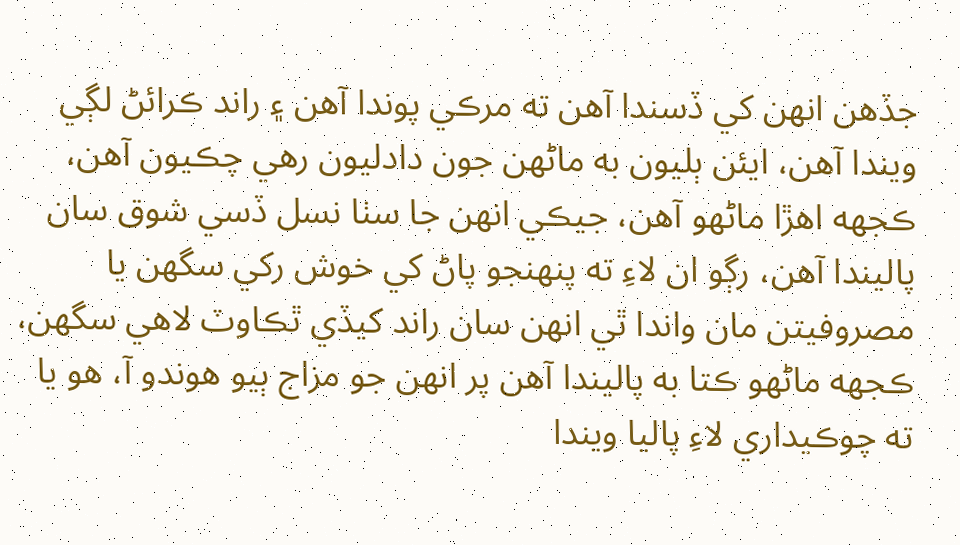جڏهن انهن کي ڏسندا آهن ته مرڪي پوندا آهن ۽ راند ڪرائڻ لڳي ويندا آهن، ايئن ٻليون به ماڻهن جون دادليون رهي چڪيون آهن، ڪجهه اهڙا ماڻهو آهن، جيڪي انهن جا سٺا نسل ڏسي شوق سان پاليندا آهن، رڳو ان لاءِ ته پنهنجو پاڻ کي خوش رکي سگهن يا مصروفيتن مان واندا ٿي انهن سان راند کيڏي ٿڪاوٽ لاهي سگهن، ڪجهه ماڻهو ڪتا به پاليندا آهن پر انهن جو مزاج ٻيو هوندو آ، هو يا ته چوڪيداري لاءِ پاليا ويندا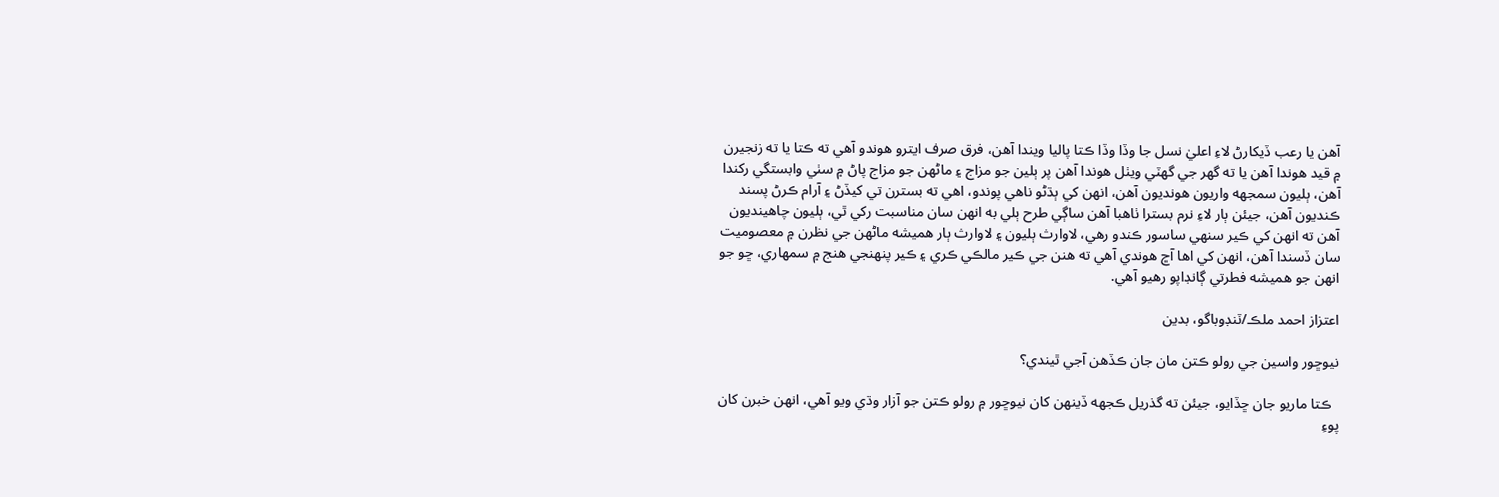آهن يا رعب ڏيکارڻ لاءِ اعليٰ نسل جا وڏا وڏا ڪتا پاليا ويندا آهن، فرق صرف ايترو هوندو آهي ته ڪتا يا ته زنجيرن ۾ قيد هوندا آهن يا ته گهر جي گهٽي ويٺل هوندا آهن پر ٻلين جو مزاج ۽ ماڻهن جو مزاج پاڻ ۾ سٺي وابستگي رکندا آهن، ٻليون سمجھه واريون هونديون آهن، انهن کي ٻڌڻو ناهي پوندو، اهي ته بسترن تي کيڏڻ ۽ آرام ڪرڻ پسند ڪنديون آهن، جيئن ٻار لاءِ نرم بسترا ٺاهبا آهن ساڳي طرح ٻلي به انهن سان مناسبت رکي ٿي، ٻليون چاهينديون آهن ته انهن کي ڪير سنهي ساسور ڪندو رهي، لاوارث ٻليون ۽ لاوارث ٻار هميشه ماڻهن جي نظرن ۾ معصوميت سان ڏسندا آهن، انهن کي اها آڇ هوندي آهي ته هنن جي ڪير مالڪي ڪري ۽ ڪير پنهنجي هنج ۾ سمهاري، ڇو جو انهن جو هميشه فطرتي ڳانڊاپو رهيو آهي.

اعتزاز احمد ملڪ/ٽنڊوباگو، بدين

نيوڇور واسين جي رولو ڪتن مان جان ڪڏهن آجي ٿيندي؟

  ڪتا ماريو جان ڇڏايو، جيئن ته گذريل ڪجھه ڏينهن کان نيوڇور ۾ رولو ڪتن جو آزار وڌي ويو آهي، انهن خبرن کان پوءِ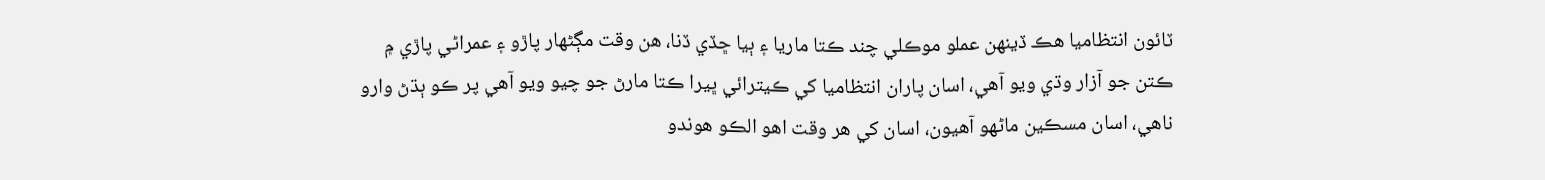ٽائون انتظاميا هڪ ڏينهن عملو موڪلي چند ڪتا ماريا ۽ ٻيا ڇڏي ڏنا، هن وقت مڳڻهار پاڙو ۽ عمراڻي پاڙي ۾ ڪتن جو آزار وڌي ويو آهي، اسان پاران انتظاميا کي ڪيترائي ڀيرا ڪتا مارڻ جو چيو ويو آهي پر ڪو ٻڌڻ وارو ناهي، اسان مسڪين ماڻهو آهيون، اسان کي هر وقت اهو الڪو هوندو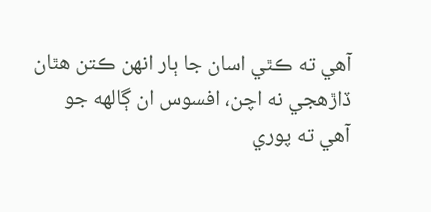آهي ته ڪٿي اسان جا ٻار انهن ڪتن هٿان ڏاڙهجي نه اچن، افسوس ان ڳالھه جو آهي ته پوري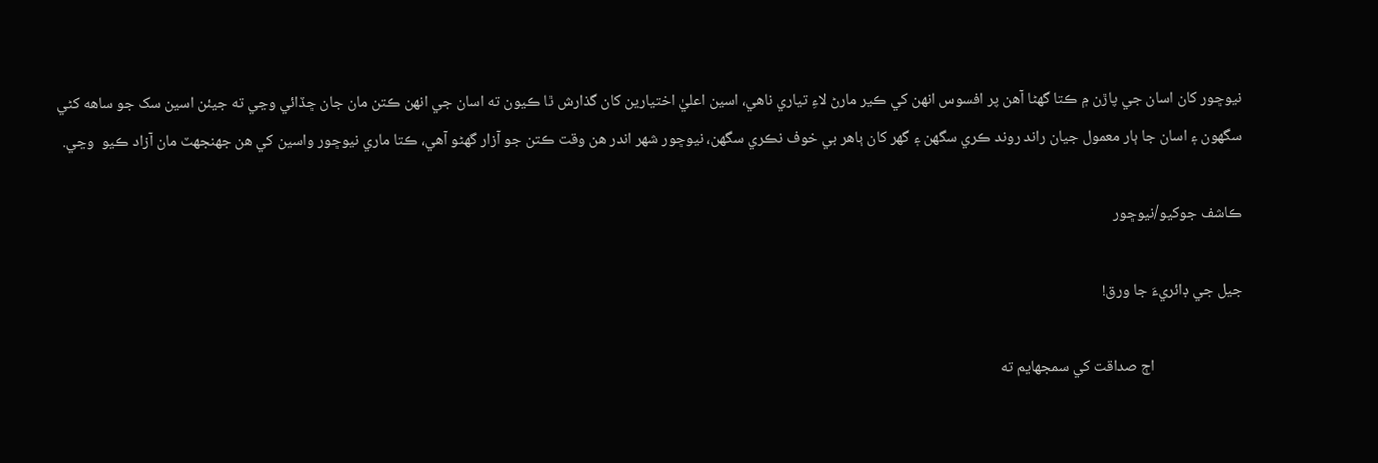نيوڇور کان اسان جي پاڙن ۾ ڪتا گهڻا آهن پر افسوس انهن کي ڪير مارڻ لاءِ تياري ناهي، اسين اعليٰ اختيارين کان گذارش ٿا ڪيون ته اسان جي انهن ڪتن مان جان ڇڏائي وڃي ته جيئن اسين سک جو ساهه کڻي سگهون ۽ اسان جا ٻار معمول جيان راند روند ڪري سگهن ۽ گهر کان ٻاهر بي خوف نڪري سگهن، نيوڇور شهر اندر هن وقت ڪتن جو آزار گهڻو آهي، ڪتا ماري نيوڇور واسين کي هن جهنجهٽ مان آزاد ڪيو  وڃي.

ڪاشف جوکيو/نيوڇور

جيل جي ڊائريءَ جا ورق!

                         اڄ صداقت کي سمجھايم ته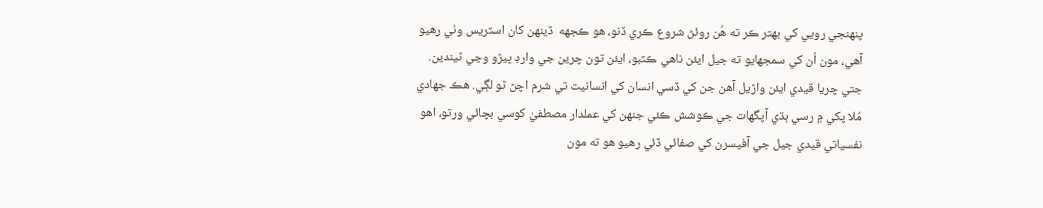پنهنجي رويي کي بهتر ڪر ته هُن روئڻ شروع ڪري ڏنو، هو ڪجھه  ڏينهن کان اسٽريس وٺي رهيو آهي، مون اُن کي سمجھايو ته جيل ايئن ناهي ڪٽبو، ايئن تون چرين جي وارڊ ڀيڙو وڃي ٿيندين. جتي چريا قيدي ايئن واڙيل آهن جن کي ڏسي انسان کي انسانيت تي شرم اچڻ ٿو لڳي. هڪ جهادي مُلا پکي ۾ رسي ٻڌي آپگھات جي ڪوشش ڪئي جنهن کي عملدار مصطفيٰ کوسي بچائي ورتو، اهو نفسياتي قيدي جيل جي آفيسرن کي صفائي ڏئي رهيو هو ته مون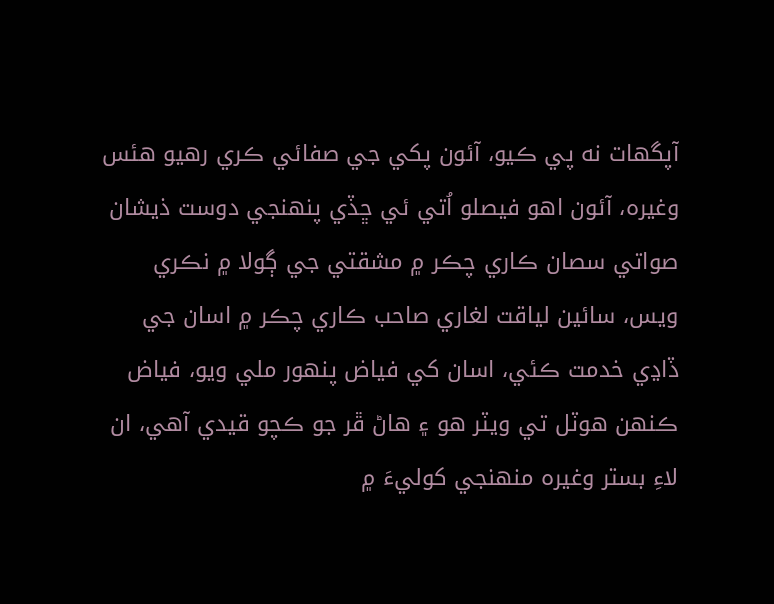آپگھات نه پي ڪيو، آئون پکي جي صفائي ڪري رهيو هئس وغيره، آئون اهو فيصلو اُتي ئي ڇڏي پنهنجي دوست ذيشان صواتي سصان ڪاري چڪر ۾ مشقتي جي ڳولا ۾ نڪري ويس، سائين لياقت لغاري صاحب ڪاري چڪر ۾ اسان جي ڏاڍي خدمت ڪئي، اسان کي فياض پنهور ملي ويو، فياض ڪنهن هوٽل تي ويٽر هو ۽ هاڻ ڦر جو ڪچو قيدي آهي، ان لاءِ بستر وغيره منهنجي کوليءَ ۾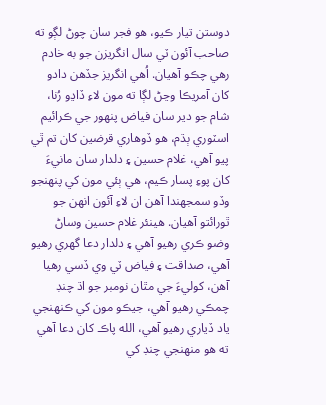دوستن تيار ڪيو، هو فجر سان چوڻ لڳو ته صاحب آئون ٽي سال انگريزن جو به خادم رهي چڪو آهيان. اُهي انگريز جڏهن دادو کان آمريڪا وڃڻ لڳا ته مون لاءِ ڏاڍو رُنا، شام جو دير سان فياض پنهور جي ڪرائيم اسٽوري ٻڌم، هو ڏوهاري قرضين کان تم ٿي پيو آهي، غلام حسين ۽ دلدار سان مانيءَ کان پوءِ پسار ڪيم، هي ٻئي مون کي پنهنجو وڏو سمجھندا آهن ان لاءِ آئون انهن جو ٿورائتو آهيان. هينئر غلام حسين وساڻ وضو ڪري رهيو آهي ۽ دلدار دعا گھري رهيو آهي، صداقت ۽ فياض ٽي وي ڏسي رهيا آهن، کوليءَ جي مٿان نومبر جو اڌ چنڊ چمڪي رهيو آهي، جيڪو مون کي ڪنهنجي ياد ڏياري رهيو آهي، الله پاڪ کان دعا آهي ته هو منهنجي چنڊ کي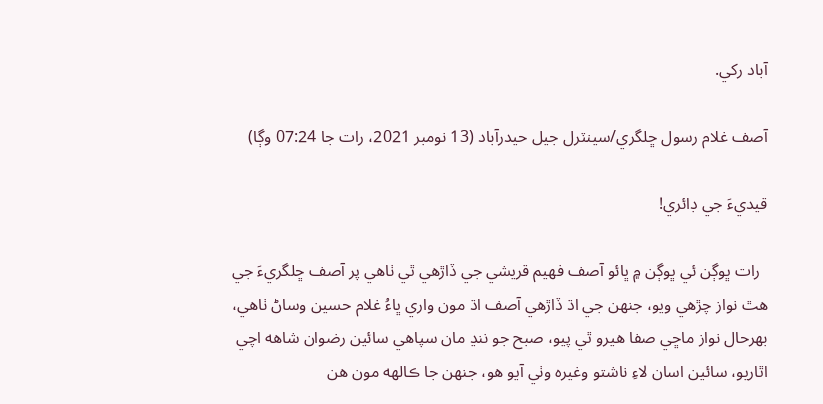آباد رکي.

آصف غلام رسول ڇلگري/سينٽرل جيل حيدرآباد (13 نومبر 2021، رات جا 07:24 وڳا)

قيديءَ جي ڊائري!

  رات ڀوڳن ئي ڀوڳن ۾ ڀائو آصف فهيم قريشي جي ڏاڙهي ٿي ٺاهي پر آصف ڇلگريءَ جي هٿ نواز چڙهي ويو، جنهن جي اڌ ڏاڙهي آصف اڌ مون واري ڀاءُ غلام حسين وساڻ ٺاهي، بهرحال نواز ماڇي صفا هيرو ٿي پيو، صبح جو ننڍ مان سپاهي سائين رضوان شاهه اچي اٿاريو، سائين اسان لاءِ ناشتو وغيره وٺي آيو هو، جنهن جا ڪالهه مون هن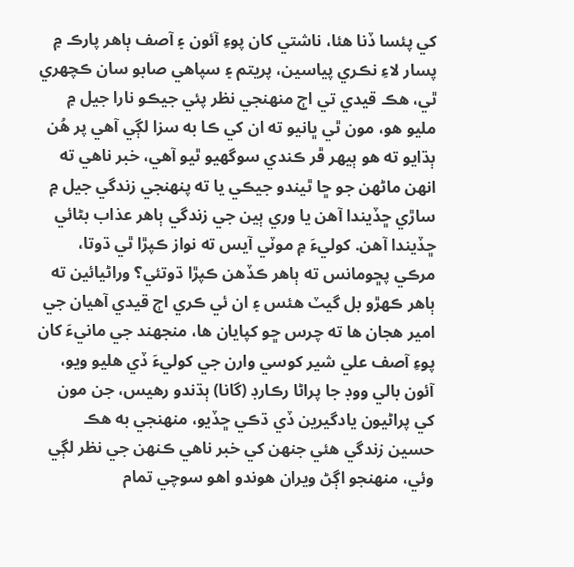کي پئسا ڏنا هئا، ناشتي کان پوءِ آئون ۽ آصف ٻاهر پارڪ ۾ پسار لاءِ نڪري پياسين، پريتم ۽ سپاهي صابو سان ڪچهري ٿي، هڪ قيدي تي اڄ منهنجي نظر پئي جيڪو نارا جيل ۾ مليو هو، مون ٿي ڀانيو ته ان کي ڪا به سزا لڳي آهي پر هُن ٻڌايو ته هو ٻيهر ڦر ڪندي سوگھيو ٿيو آهي، خبر ناهي ته انهن ماڻهن جو ڇا ٿيندو جيڪي يا ته پنهنجي زندگي جيل ۾ ساڙي ڇڏيندا آهن يا وري ٻين جي زندگي ٻاهر عذاب بڻائي ڇڏيندا آهن. کوليءَ ۾ موٽي آيس ته نواز ڪپڙا ٿي ڌوتا، مرڪي پڇومانس ته ٻاهر ڪڏهن ڪپڙا ڌوتئي؟ وراڻيائين ته ٻاهر ڪهڙو بل گيٽ هئس ۽ ان ئي ڪري اڄ قيدي آهيان جي امير هجان ها ته چرس ڇو کپايان ها، منجھند جي مانيءَ کان پوءِ آصف علي شير کوسي وارن جي کوليءَ ڏي هليو ويو، آئون بالي ووڊ جا پراڻا رڪارڊ (گانا) ٻڌندو رهيس، جن مون کي پراڻيون يادگيرين ڏي ڌڪي ڇڏيو، منهنجي به هڪ حسين زندگي هئي جنهن کي خبر ناهي ڪنهن جي نظر لڳي وئي، منهنجو اڳڻ ويران هوندو اهو سوچي تمام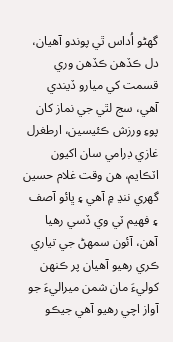گھڻو اُداس ٿي پوندو آهيان، دل ڪڏهن ڪڏهن وري قسمت کي ميارو ڏيندي آهي، سج لٿي جي نماز کان پوءِ ورزش ڪئيسين، ارطغرل غازي ڊرامي سان اکيون اٽڪايم، هن وقت غلام حسين گھري ننڍ ۾ آهي ۽ ڀائو آصف ۽ فهيم ٽي وي ڏسي رهيا آهن، آئون سمهڻ جي تياري ڪري رهيو آهيان پر ڪنهن کوليءَ مان شمن ميراليءَ جو آواز اچي رهيو آهي جيڪو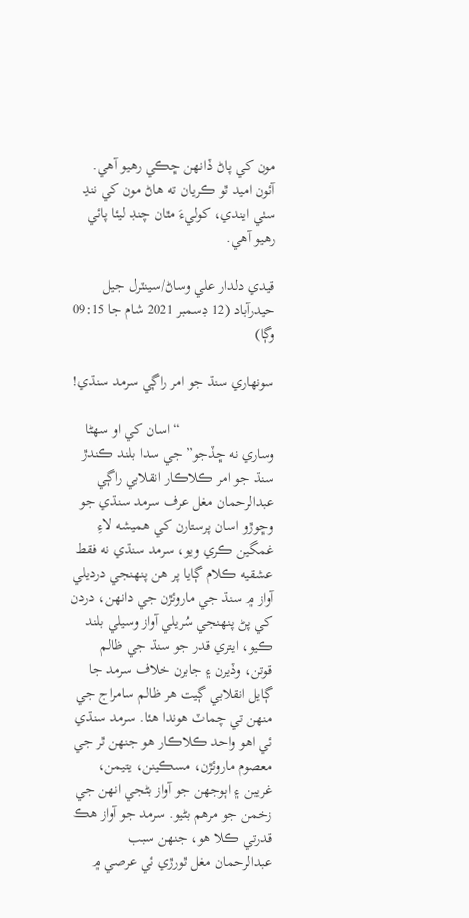مون کي پاڻ ڏانهن ڇڪي رهيو آهي. آئون اميد ٿو ڪريان ته هاڻ مون کي ننڍ سٺي ايندي، کوليءَ مٿان چنڊ ليئا پائي رهيو آهي.

قيدي دلدار علي وساڻ/سينٽرل جيل حيدرآباد (12 ڊسمبر 2021 شام جا 09:15 وڳا)

سونهاري سنڌ جو امر راڳي سرمد سنڌي!

                         “اسان کي او سهڻا وساري نه ڇڏجو” جي سدا بلند ڪندڙ سنڌ جو امر ڪلاڪار انقلابي راڳي عبدالرحمان مغل عرف سرمد سنڌي جو وڇوڙو اسان پرستارن کي هميشه لاءِ غمگين ڪري ويو، سرمد سنڌي نه فقط عشقيه ڪلام ڳايا پر هن پنهنجي درديلي آواز ۾ سنڌ جي ماروئڙن جي دانهن، دردن کي پڻ پنهنجي سُريلي آواز وسيلي بلند ڪيو، ايتري قدر جو سنڌ جي ظالم قوتن، وڏيرن ۽ جابرن خلاف سرمد جا ڳايل انقلابي ڳيت هر ظالم سامراج جي منهن تي چماٽ هوندا هئا. سرمد سنڌي ئي اهو واحد ڪلاڪار هو جنهن ٿر جي معصوم ماروئڙن، مسڪينن، يتيمن، غريبن ۽ اٻوجھن جو آواز بڻجي انهن جي زخمن جو مرهم بڻيو. سرمد جو آواز هڪ قدرتي ڪلا هو، جنهن سبب عبدالرحمان مغل ٿورڙي ئي عرصي ۾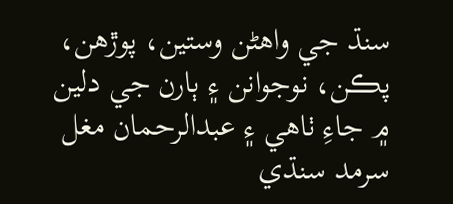سنڌ جي واهڻن وستين، پوڙهن، پڪن، نوجوانن ۽ ٻارن جي دلين ۾ جاءِ ٺاهي ۽ عبدالرحمان مغل سرمد سنڌي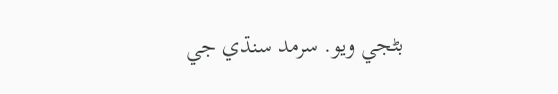بڻجي ويو. سرمد سنڌي جي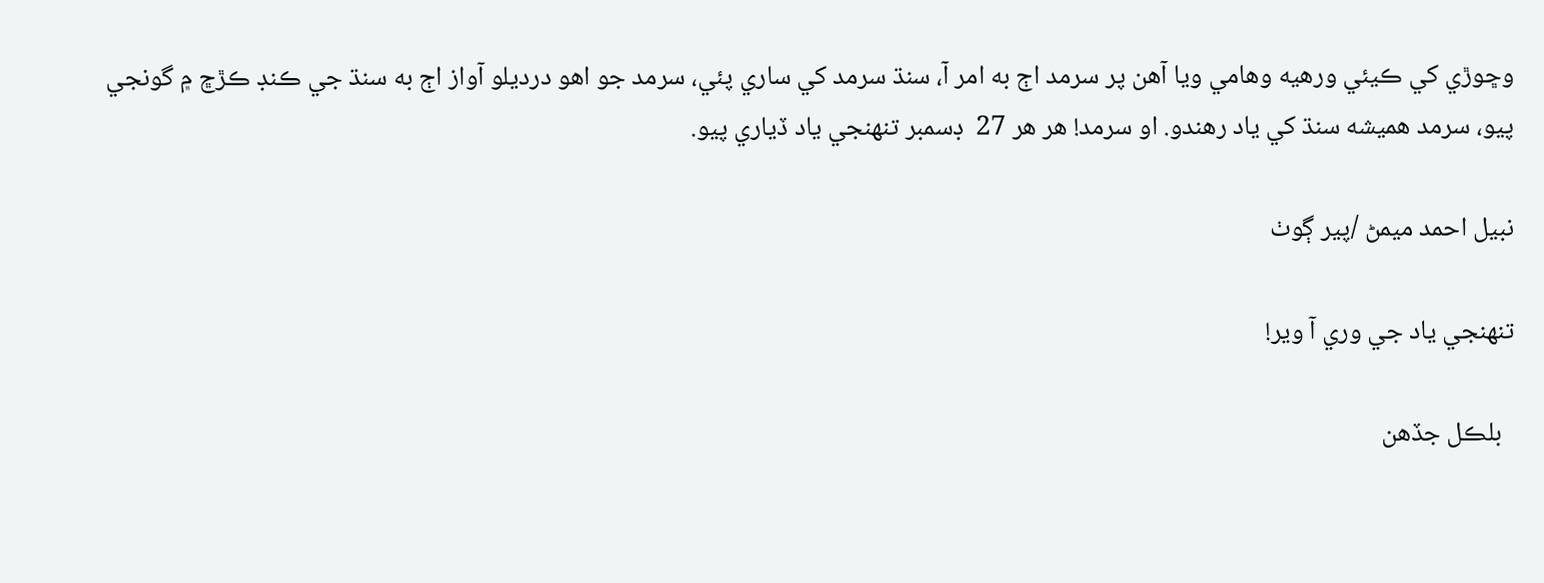وڇوڙي کي ڪيئي ورهيه وهامي ويا آهن پر سرمد اڄ به امر آ، سنڌ سرمد کي ساري پئي، سرمد جو اهو درديلو آواز اڄ به سنڌ جي ڪنڊ ڪڙڇ ۾ گونجي پيو، سرمد هميشه سنڌ کي ياد رهندو. او سرمد! هر هر 27  ڊسمبر تنهنجي ياد ڏياري پيو.

نبيل احمد ميمڻ /پير ڳوٺ

تنهنجي ياد جي وري آ وير!

  بلڪل جڏھن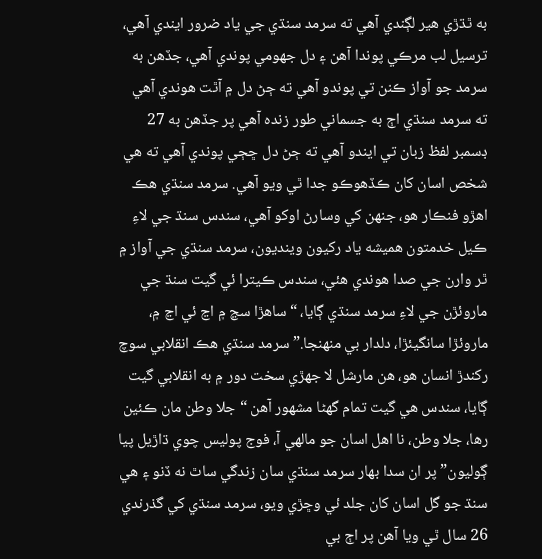به ٿڌڙي هير لڳندي آھي ته سرمد سنڌي جي ياد ضرور ايندي آھي، ترسيل لب مرڪي پوندا آھن ۽ دل جھومي پوندي آھي، جڏھن به سرمد جو آواز ڪنن تي پوندو آھي ته ڄڻ دل ۾ آٿت ھوندي آھي ته سرمد سنڌي اڄ به جسماني طور زنده آھي پر جڏھن به 27 ڊسمبر لفظ زبان تي ايندو آھي ته ڄڻ دل ڇڄي پوندي آھي ته ھي شخص اسان کان ڪڏهوڪو جدا ٿي ويو آھي. سرمد سنڌي ھڪ اھڙو فنڪار ھو، جنھن کي وسارڻ اوکو آھي، سندس سنڌ جي لاءِ ڪيل خدمتون هميشه ياد رکيون وينديون، سرمد سنڌي جي آواز ۾ ٿر وارن جي صدا ھوندي ھئي، سندس ڪيترا ئي گيت سنڌ جي ماروئڙن جي لاءِ سرمد سنڌي ڳايا، “ساھڙا سڃ ۾ اڃ ئي اڃ ۾، ماروئڙا سانگيئڙا، دلدار بي منھنجا.” سرمد سنڌي ھڪ انقلابي سوچ رکندڙ انسان ھو، هن مارشل لا جھڙي سخت دور ۾ به انقلابي گيت ڳايا، سندس ھي گيت تمام گھڻا مشھور آھن “جلا وطن مان ڪئين رھا، جلا وطن، نا اھل اسان جو مالھي آ، فوج پوليس چوي ڌاڙيل پيا ڳوليون” پر ان سدا بهار سرمد سنڌي سان زندگي ساٿ نه ڏنو ۽ ھي سنڌ جو گل اسان کان جلد ئي وڇڙي ويو، سرمد سنڌي کي گذرندي 26 سال ٿي ويا آھن پر اڄ بي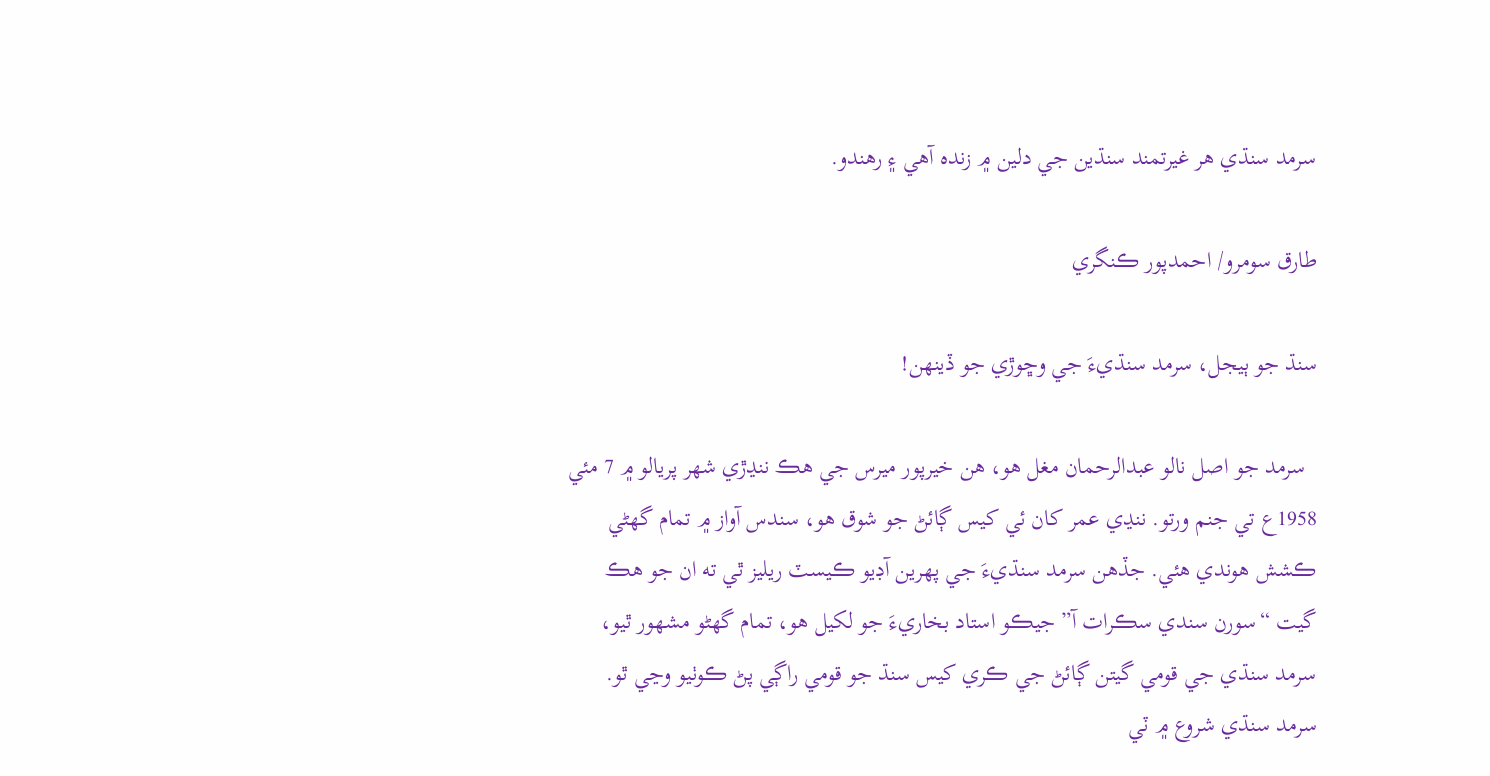سرمد سنڌي ھر غيرتمند سنڌين جي دلين ۾ زنده آھي ۽ رھندو.

طارق سومرو/ احمدپور ڪنگري

سنڌ جو ٻيجل، سرمد سنڌيءَ جي وڇوڙي جو ڏينهن!

  سرمد جو اصل نالو عبدالرحمان مغل هو، هن خيرپور ميرس جي هڪ ننڍڙي شهر پريالو ۾ 7 مئي 1958ع تي جنم ورتو. ننڍي عمر کان ئي کيس ڳائڻ جو شوق هو، سندس آواز ۾ تمام گهڻي ڪشش هوندي هئي. جڏهن سرمد سنڌيءَ جي پهرين آڊيو ڪيسٽ ريليز ٿي ته ان جو هڪ گيت “سورن سندي سڪرات آ” جيڪو استاد بخاريءَ جو لکيل هو، تمام گهڻو مشهور ٿيو، سرمد سنڌي جي قومي گيتن ڳائڻ جي ڪري کيس سنڌ جو قومي راڳي پڻ ڪوٺيو وڃي ٿو. سرمد سنڌي شروع ۾ ٽي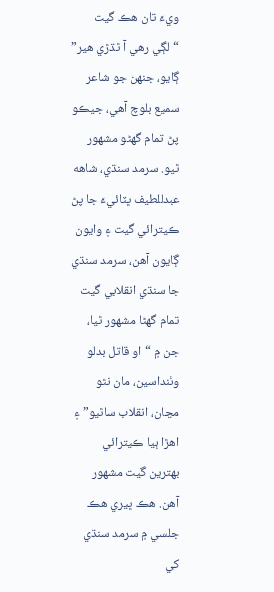ويءَ تان هڪ گيت “لڳي رهي آ ٿڌڙي هير” ڳايو، جنهن جو شاعر سميع بلوچ آهي، جيڪو پڻ تمام گھڻو مشهور ٿيو. سرمد سنڌي، شاهه عبدللطيف ڀٽائيءَ جا پڻ ڪيترائي گيت ۽ وايون ڳايون آهن، سرمد سنڌي جا سنڌي انقلابي گيت تمام گھڻا مشهور ٿيا، جن ۾ “او قاتل بدلو وٺنداسين، مان نٿو مڃان، انقلاب ساٿيو” ۽ اهڙا ٻيا ڪيترائي بهترين گيت مشهور آهن. هڪ ڀيري هڪ جلسي ۾ سرمد سنڌي کي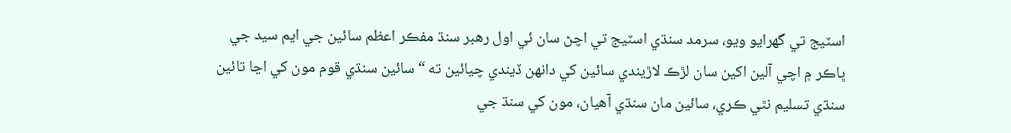اسٽيج تي گهرايو ويو، سرمد سنڌي اسٽيج تي اچڻ سان ئي اول رهبر سنڌ مفڪر اعظم سائين جي ايم سيد جي ڀاڪر ۾ اچي آلين اکين سان لڙڪ لاڙيندي سائين کي دانهن ڏيندي چيائين ته “سائين سنڌي قوم مون کي اڃا تائين سنڌي تسليم نٿي ڪري، سائين مان سنڌي آھيان، مون کي سنڌ جي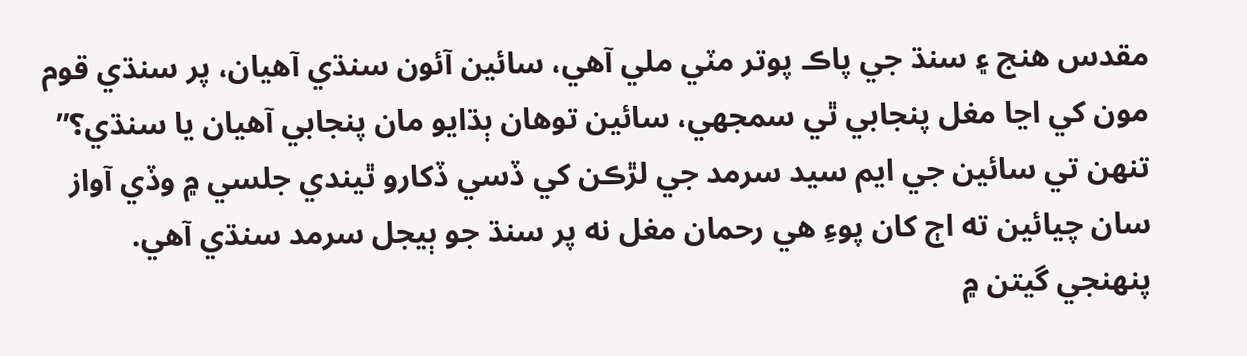مقدس هنج ۽ سنڌ جي پاڪ پوتر مٽي ملي آھي، سائين آئون سنڌي آھيان، پر سنڌي قوم مون کي اڃا مغل پنجابي ٿي سمجهي، سائين توهان ٻڌايو مان پنجابي آھيان يا سنڌي؟” تنهن تي سائين جي ايم سيد سرمد جي لڙڪن کي ڏسي ڏکارو ٿيندي جلسي ۾ وڏي آواز سان چيائين ته اڄ کان پوءِ هي رحمان مغل نه پر سنڌ جو ٻيجل سرمد سنڌي آھي. پنهنجي گيتن ۾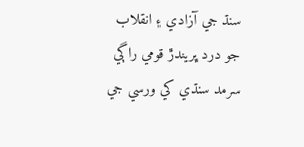سنڌ جي آزادي ۽ انقلاب جو درد ڀريندڙ قومي راڳي سرمد سنڌي کي ورسي جي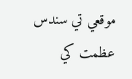موقعي تي سندس عظمت کي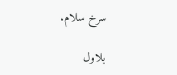سرخ سلام.

بلاول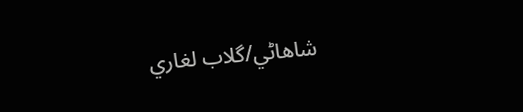شاهاڻي/گلاب لغاري